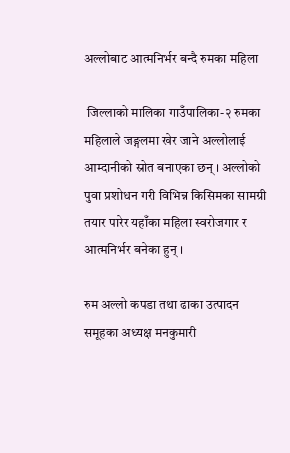अल्लोबाट आत्मनिर्भर बन्दै रुमका महिला

 जिल्लाको मालिका गाउँपालिका-२ रुमका महिलाले जङ्गलमा खेर जाने अल्लोलाई आम्दानीको स्रोत बनाएका छन् । अल्लोको पुवा प्रशोधन गरी विभिन्न किसिमका सामग्री तयार पारेर यहाँका महिला स्वरोजगार र आत्मनिर्भर बनेका हुन् ।

रुम अल्लो कपडा तथा ढाका उत्पादन समूहका अध्यक्ष मनकुमारी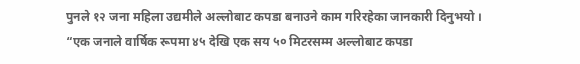पुनले १२ जना महिला उद्यमीले अल्लोबाट कपडा बनाउने काम गरिरहेका जानकारी दिनुभयो । “एक जनाले वार्षिक रूपमा ४५ देखि एक सय ५० मिटरसम्म अल्लोबाट कपडा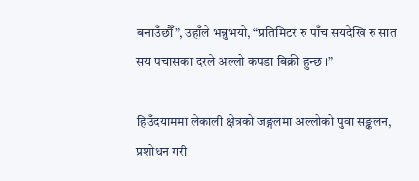बनाउँछौँ”, उहाँले भन्नुभयो, “प्रतिमिटर रु पाँच सयदेखि रु सात सय पचासका दरले अल्लो कपडा बिक्री हुन्छ ।”

हिउँदयाममा लेकाली क्षेत्रको जङ्गलमा अल्लोको पुवा सङ्कलन, प्रशोधन गरी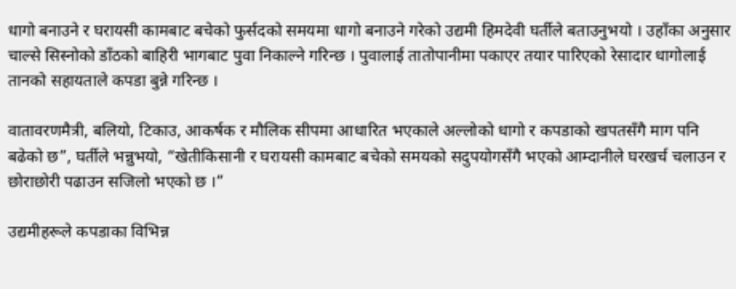धागो बनाउने र घरायसी कामबाट बचेको फुर्सदको समयमा धागो बनाउने गरेको उद्यमी हिमदेवी घर्तीले बताउनुभयो । उहाँका अनुसार चाल्से सिस्नोको डाँठको बाहिरी भागबाट पुवा निकाल्ने गरिन्छ । पुवालाई तातोपानीमा पकाएर तयार पारिएको रेसादार धागोलाई तानको सहायताले कपडा बुन्ने गरिन्छ ।

वातावरणमैत्री, बलियो, टिकाउ, आकर्षक र मौलिक सीपमा आधारित भएकाले अल्लोको धागो र कपडाको खपतसँगै माग पनि बढेको छ”, घर्तीले भन्नुभयो, “खेतीकिसानी र घरायसी कामबाट बचेको समयको सदुपयोगसँगै भएको आम्दानीले घरखर्च चलाउन र छोराछोरी पढाउन सजिलो भएको छ ।”

उद्यमीहरूले कपडाका विभिन्न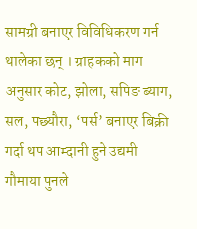सामग्री बनाएर विविधिकरण गर्न थालेका छन् । ग्राहकको माग अनुसार कोट, झोला, सपिङ ब्याग, सल, पछ्यौरा, ‘पर्स’ बनाएर बिक्री गर्दा थप आम्दानी हुने उद्यमी गौमाया पुनले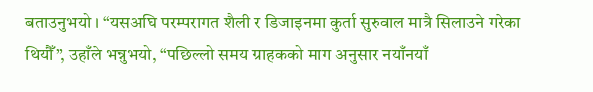बताउनुभयो । “यसअघि परम्परागत शैली र डिजाइनमा कुर्ता सुरुवाल मात्रै सिलाउने गरेका थियौँ”, उहाँले भन्नुभयो, “पछिल्लो समय ग्राहकको माग अनुसार नयाँनयाँ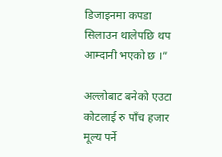डिजाइनमा कपडा सिलाउन थालेपछि थप आम्दानी भएको छ ।”

अल्लोबाट बनेको एउटा कोटलाई रु पाँच हजार मूल्य पर्ने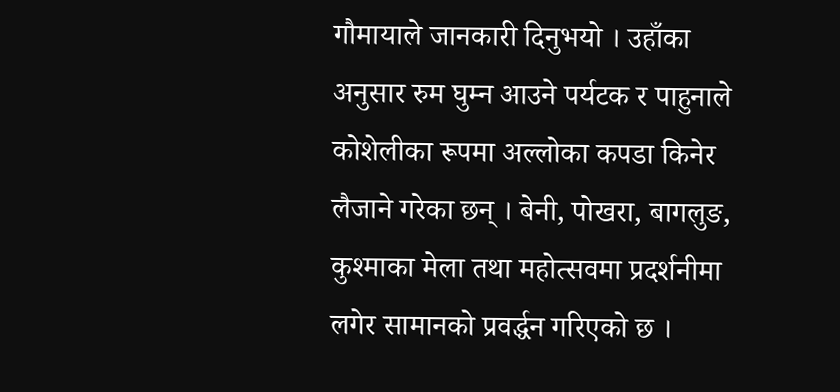गौमायाले जानकारी दिनुभयो । उहाँका अनुसार रुम घुम्न आउने पर्यटक र पाहुनाले कोशेलीका रूपमा अल्लोका कपडा किनेर लैजाने गरेका छन् । बेनी, पोखरा, बागलुङ, कुश्माका मेला तथा महोत्सवमा प्रदर्शनीमा लगेर सामानको प्रवर्द्धन गरिएको छ ।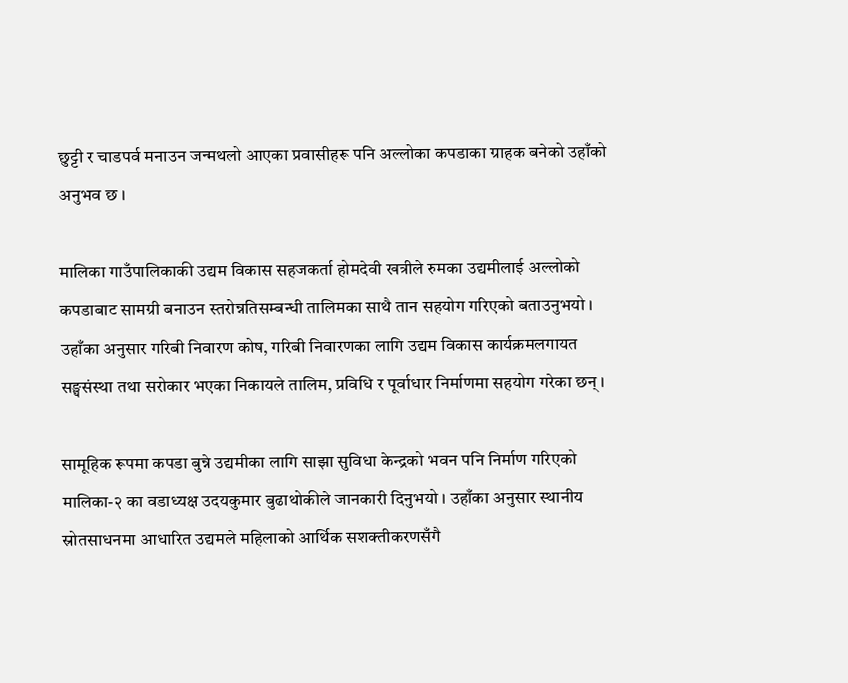छुट्टी र चाडपर्व मनाउन जन्मथलो आएका प्रवासीहरू पनि अल्लोका कपडाका ग्राहक बनेको उहाँको अनुभव छ ।

मालिका गाउँपालिकाकी उद्यम विकास सहजकर्ता होमदेवी खत्रीले रुमका उद्यमीलाई अल्लोको कपडाबाट सामग्री बनाउन स्तरोन्नतिसम्बन्धी तालिमका साथै तान सहयोग गरिएको बताउनुभयो । उहाँका अनुसार गरिबी निवारण कोष, गरिबी निवारणका लागि उद्यम विकास कार्यक्रमलगायत सङ्घसंस्था तथा सरोकार भएका निकायले तालिम, प्रविधि र पूर्वाधार निर्माणमा सहयोग गरेका छन् ।

सामूहिक रूपमा कपडा बुन्ने उद्यमीका लागि साझा सुविधा केन्द्रको भवन पनि निर्माण गरिएको मालिका-२ का वडाध्यक्ष उदयकुमार बुढाथोकीले जानकारी दिनुभयो । उहाँका अनुसार स्थानीय स्रोतसाधनमा आधारित उद्यमले महिलाको आर्थिक सशक्तीकरणसँगै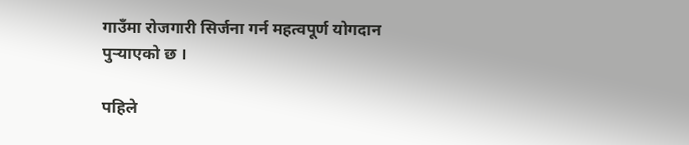गाउँमा रोजगारी सिर्जना गर्न महत्वपूर्ण योगदान पुर्‍याएको छ ।

पहिले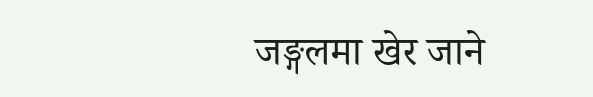जङ्गलमा खेर जाने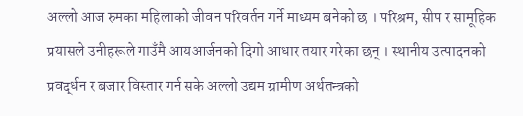अल्लो आज रुमका महिलाको जीवन परिवर्तन गर्ने माध्यम बनेको छ । परिश्रम, सीप र सामूहिक प्रयासले उनीहरूले गाउँमै आयआर्जनको दिगो आधार तयार गरेका छन् । स्थानीय उत्पादनको प्रवर्द्धन र बजार विस्तार गर्न सके अल्लो उद्यम ग्रामीण अर्थतन्त्रको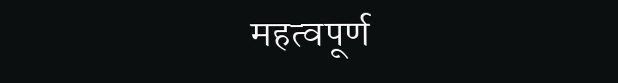महत्वपूर्ण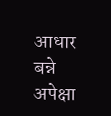आधार बन्ने अपेक्षा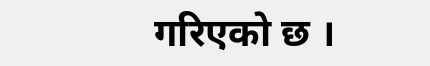गरिएको छ ।